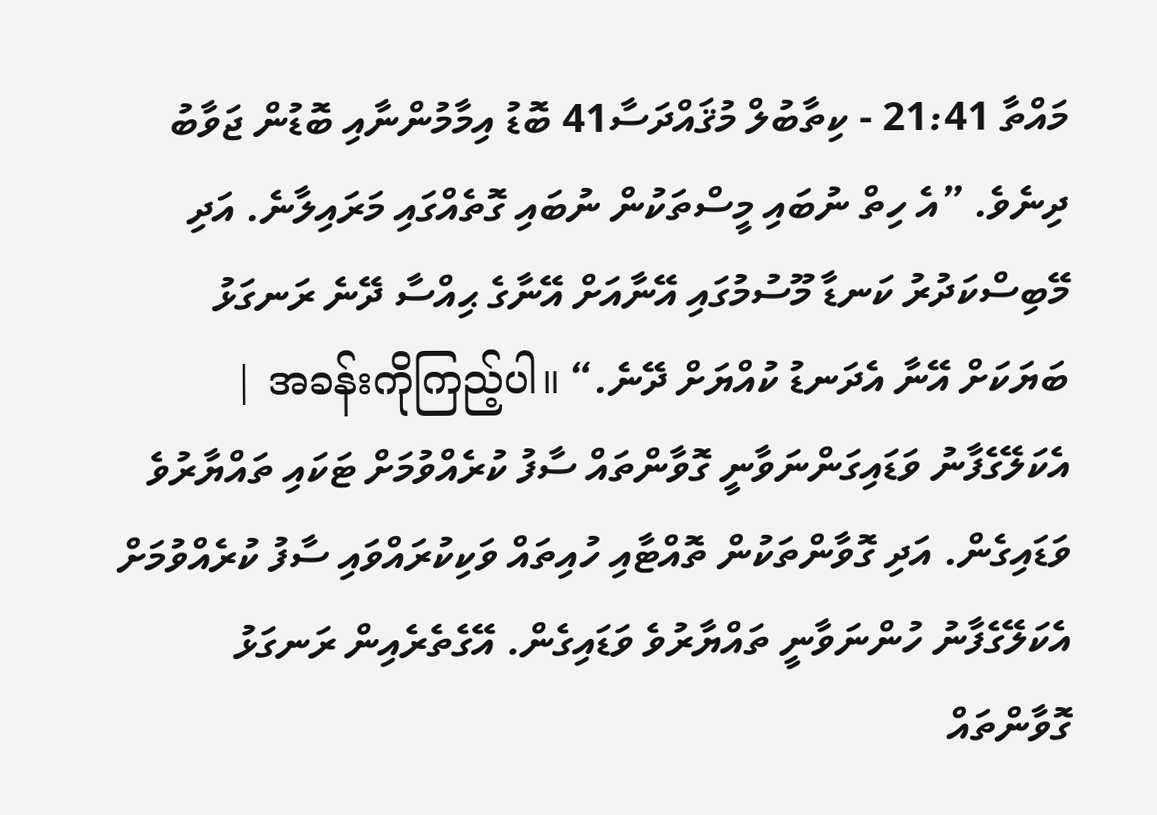މައްތާ 21:41 - ކިތާބުލް މުޤައްދަސާ41 ބޮޑު އިމާމުންނާއި ބޮޑުން ޖަވާބު ދިނެވެ. ”އެ ހިތް ނުބައި މީސްތަކުން ނުބައި ގޮތެއްގައި މަރައިލާނެ. އަދި މޭބިސްކަދުރު ކަނޑާ މޫސުމުގައި އޭނާއަށް އޭނާގެ ޙިއްސާ ދޭނެ ރަނގަޅު ބަޔަކަށް އޭނާ އެދަނޑު ކުއްޔަށް ދޭނެ.“ အခန်းကိုကြည့်ပါ။ |
އެކަލޭގެފާނު ވަޑައިގަންނަވާނީ ގޮވާންތައް ސާފު ކުރެއްވުމަށް ޓަކައި ތައްޔާރުވެ ވަޑައިގެން. އަދި ގޮވާންތަކުން ތޮއްޓާއި ހުއިތައް ވަކިކުރައްވައި ސާފު ކުރެއްވުމަށް އެކަލޭގެފާނު ހުންނަވާނީ ތައްޔާރުވެ ވަޑައިގެން. އޭގެތެރެއިން ރަނގަޅު ގޮވާންތައް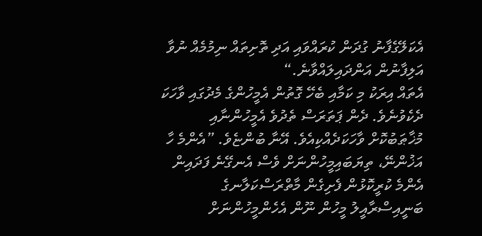އެކަލޭގެފާނު ގުދަން ކުރައްވައި އަދި ތޮށިތައް ނިމުމެއް ނުވާ އަލިފާނުން އަންދައިލައްވާނެ.“
އެތައް އިރަކު މި ކަމާއި ބެހޭ ގޮތުން އެމީހުންގެ މެދުގައި ވާހަކަ ދެކެވުނެވެ. ދެން ޕަތަރަސް ތެދުވެ އެމީހުންނާއި މުޚާޠަބުކޮށް ވާހަކަދެއްކިއެވެ. އޭނާ ބުންޏެވެ. ”އެންމެ ހާ އަޚުންނޭ، ތިޔަބައިމީހުންނަށް ވެސް އެނގޭނެ ފަދައިން އެންމެ ކުރީކޮޅުން ފެށިގެން މާތްރަސްކަލާނގެ ބަނީއިސްރާއީލު މީހުން ނޫން އެހެންމީހުންނަށް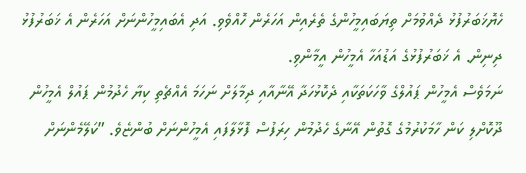ހެޔޮޚަބަރުފުޅު ދެއްވުމަށް ތިޔަބައިމީހުންގެ ތެރެއިން އަހަރެން ހޮއްވެވި. އަދި އެބައިމީހުންނަށް އަހަރެން އެ ޚަބަރުފުޅު ދިނިން. އެ ޚަބަރުފުޅުގެ އަޑުއަހާ އެމީހުން އީމާންވި.
ނަމަވެސް އެމީހުން ޕައުލްގެ ވާހަކަތަކާއި ދެކޮޅުހަދާ އޭނާއާއި ދިމާލަށް ނަހަމަ އެއްޗެތި ކިޔާ ހެދުމުން ޕައުލް އެމީހުން ދޫކޮށްލި ކަން ހާމަކުރުމުގެ ގޮތުން އޭނާގެ ހެދުމުން ހިރަފުސް ފޮޅާލާފައި އެމީހުންނަށް ބުންޏެވެ. ”ކަލޭމެންނަށް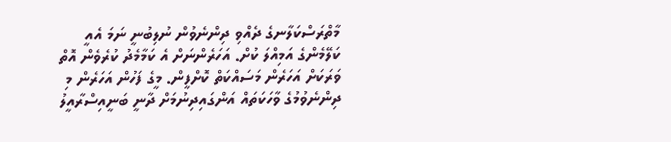މާތްރަސްކަލާނގެ ދެއްވި ދިންނެވުން ނުލިބުނީ ނަމަ އެއީ ކަލޭމެންގެ އަމިއްލަ ކުށް. އަހަރެންނަށް އެ ކަމާމެދު ކުރެވެން އޮތް ވަރަކަށް އަހަރެން މަސައްކަތް ކޮށްފީން. މީގެ ފަހުން އަހަރެން މި ދިންނެވުމުގެ ވާހަކަތައް އަންގައިދިނުމަށް ދާނީ ބަނީއިސްރާއީލު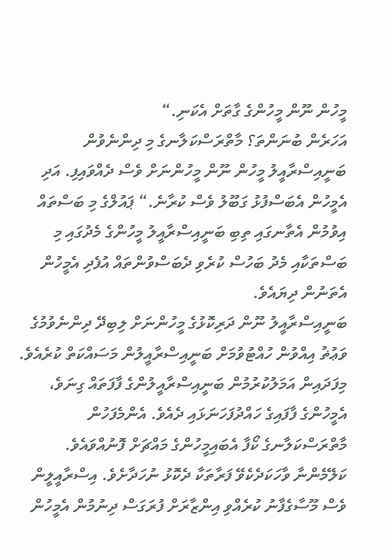މީހުން ނޫން މީހުންގެ ގާތަށް އެކަނި.“
އަހަރެން ބުނަންތަ؟ މާތްރަސްކަލާނގެ މި ދިންނެވުން ބަނީއިސްރާއީލު މީހުން ނޫން މީހުންނަށް ވެސް ދެއްވައިފި. އަދި އެމީހުން އެބަސްފުޅު ގަބޫލު ވެސް ކުރާނެ.“ ޕައުލްގެ މި ބަސްތައް އިވުމުން އެތާނގައި ތިބި ބަނީއިސްރާއީލު މީހުންގެ މެދުގައި މި ބަސްތަކާއި މެދު ބަހުސް ކުރެވި ދެބަސްވުންތައް އުފެދި އެމީހުން އެތަނުން ދިޔައެވެ.
ބަނީއިސްރާއީލު ނޫން ދަރިކޮޅުގެ މީހުންނަށް ލިބިދޭ ދިންނެވުމުގެ ވަޢުޡު އިއްވުން ހުއްޓުވުމަށް ބަނީއިސްރާއީލުން މަސައްކަތް ކުރެއެވެ. މިފަދައިން އަމަލުކުރުމުން ބަނީއިސްރާއީލުންގެ ފާފަތައް ގިނަވެ، އެމީހުންގެ ފާފައިގެ ހައްދުފަހަނަޅައި ދެއެވެ. އެންމެފަހުން މާތްރަސްކަލާނގެ ކޯފާ އެބައިމީހުންގެ މައްޗަށް ފޮނުއްވައެވެ.
ކަލޭމެންނާ ވާހަކަދެކެވޭ ފަރާތަކާ ދެކޮޅު ނުހަދާށެވެ. އިސްރާއީލީން ވެސް މޫސާގެފާނު ކުރެއްވި އިންޒާރަށް ފުރަގަސް ދިނުމުން އެމީހުން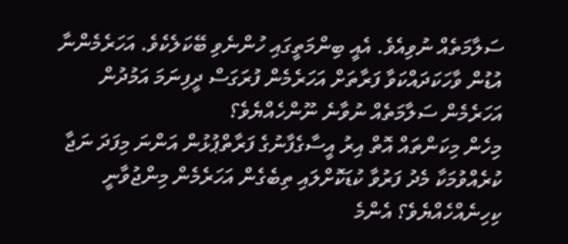ސަލާމަތެއް ނުވިއެވެ. އެއީ ބިންމަތީގައި ހުންނެވި ބޭކަލެކެވެ. އަހަރެމެންނާ އުޑުން ވާހަކަދައްކަވާ ފަރާތަށް އަހަރެމެން ފުރަގަސް ދީފިނަމަ އަމުދުން އަހަރެމެން ސަލާމަތެއް ނުވާނެ ނޫންހެއްޔެވެ؟
މިހެން މިކަންތައް އޮތް އިރު އީސާގެފާނުގެ ފަރާތްޕުޅުން އަންނަ މިފަދަ ނަޖާ ކުރެއްވުމަކާ މެދު ފަރުވާ ކުޑަކޮށްލައި ތިބެގެން އަހަރެމެން މިންޖުވާނީ ކިހިނެއްހެއްޔެވެ؟ އެންމެ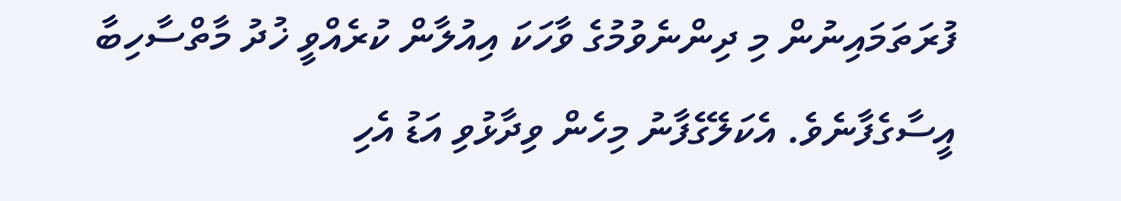ފުރަތަމައިނުން މި ދިންނެވުމުގެ ވާހަކަ އިއުލާން ކުރެއްވީ ޚުދު މާތްސާހިބާ އީސާގެފާނެވެ. އެކަލޭގެފާނު މިހެން ވިދާޅުވި އަޑު އެހި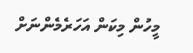މީހުން މިކަން އަހަރެމެންނަށް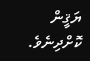ޔަޤީން ކޮށްދިނެވެ.